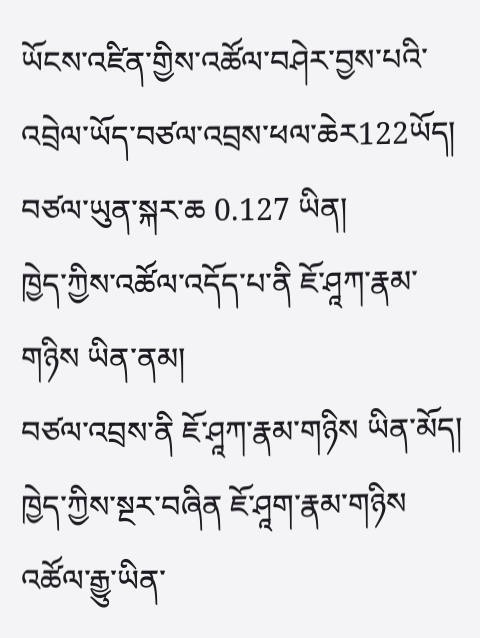ཡོངས་འཛིན་གྱིས་འཚོལ་བཤེར་བྱས་པའི་འབྲེལ་ཡོད་བཙལ་འབྲས་ཕལ་ཆེར122ཡོད།  བཙལ་ཡུན་སྐར་ཆ 0.127 ཡིན།
ཁྱེད་ཀྱིས་འཚོལ་འདོད་པ་ནི ཇོ་ཤཱཀ་རྣམ་གཉིས ཡིན་ནམ།
བཙལ་འབྲས་ནི ཇོ་ཤཱཀ་རྣམ་གཉིས ཡིན་མོད། ཁྱེད་ཀྱིས་སྔར་བཞིན ཇོ་ཤཱག་རྣམ་གཉིས འཚོལ་རྒྱུ་ཡིན་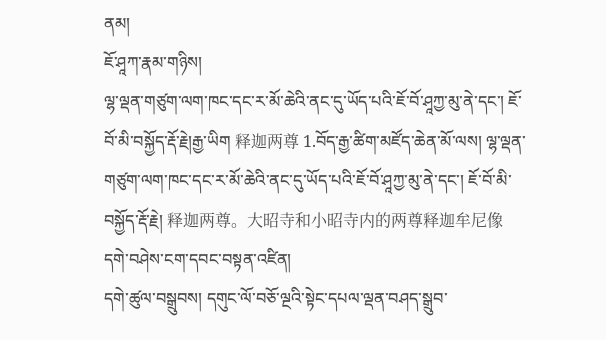ནམ།
ཇོ་ཤཱཀ་རྣམ་གཉིས།
ལྷ་ལྡན་གཙུག་ལག་ཁང་དང་ར་མོ་ཆེའི་ནང་དུ་ཡོད་པའི་ཇོ་བོ་ཤཱཀྱ་མུ་ནེ་དང་། ཇོ་བོ་མི་བསྐྱོད་རྡོ་རྗེ།རྒྱ་ཡིག 释迦两尊 1.བོད་རྒྱ་ཚིག་མཛོད་ཆེན་མོ་ལས། ལྷ་ལྡན་གཙུག་ལག་ཁང་དང་ར་མོ་ཆེའི་ནང་དུ་ཡོད་པའི་ཇོ་བོ་ཤཱཀྱ་མུ་ནེ་དང་། ཇོ་བོ་མི་བསྐྱོད་རྡོ་རྗེ། 释迦两尊。大昭寺和小昭寺内的两尊释迦牟尼像
དགེ་བཤེས་ངག་དབང་བསྟན་འཛིན།
དགེ་ཚུལ་བསྒྲུབས། དགུང་ལོ་བཅོ་ལྔའི་སྟེང་དཔལ་ལྡན་བཤད་སྒྲུབ་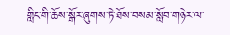གླིང་གི་ཆོས་སྒོར་ཞུགས་ཏེ་ཐོས་བསམ་སློབ་གཉེར་ལ་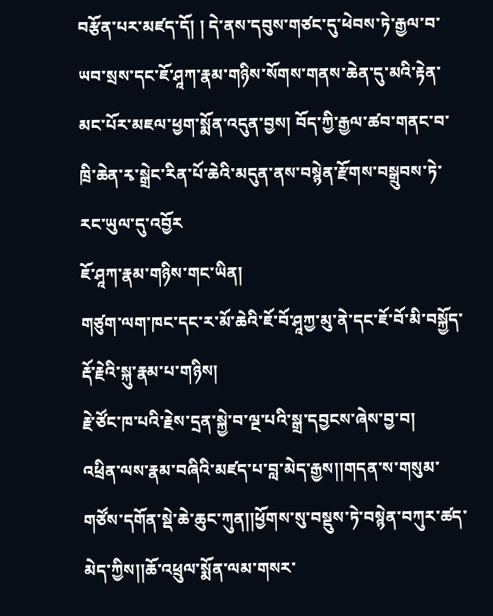བརྩོན་པར་མཛད་དོ། ། དེ་ནས་དབུས་གཙང་དུ་ཕེབས་ཏེ་རྒྱལ་བ་ཡབ་སྲས་དང་ཇོ་ཤཱཀ་རྣམ་གཉིས་སོགས་གནས་ཆེན་དུ་མའི་རྟེན་མང་པོར་མཇལ་ཕྱག་སྨོན་འདུན་བྱས། བོད་ཀྱི་རྒྱལ་ཚབ་གནང་བ་ཁྲི་ཆེན་རྭ་སྒྲེང་རིན་པོ་ཆེའི་མདུན་ནས་བསྙེན་རྫོགས་བསྒྲུབས་ཏེ་རང་ཡུལ་དུ་འབྱོར
ཇོ་ཤཱཀ་རྣམ་གཉིས་གང་ཡིན།
གཙུག་ལག་ཁང་དང་ར་མོ་ཆེའི་ཇོ་བོ་ཤཱཀྱ་མུ་ནེ་དང་ཇོ་བོ་མི་བསྐྱོད་རྡོ་རྗེའི་སྐུ་རྣམ་པ་གཉིས།
རྗེ་ཙོང་ཁ་པའི་རྗེས་དྲན་སྐྱེ་བ་ལྔ་པའི་སྒྲ་དབྱངས་ཞེས་བྱ་བ།
འཕྲིན་ལས་རྣམ་བཞིའི་མཛད་པ་བླ་མེད་རྒྱས།།གདན་ས་གསུམ་གཙོས་དགོན་སྡེ་ཆེ་ཆུང་ཀུན།།ཕྱོགས་སུ་བསྡུས་ཏེ་བསྙེན་བཀུར་ཚད་མེད་ཀྱིས།།ཆོ་འཕྲུལ་སྨོན་ལམ་གསར་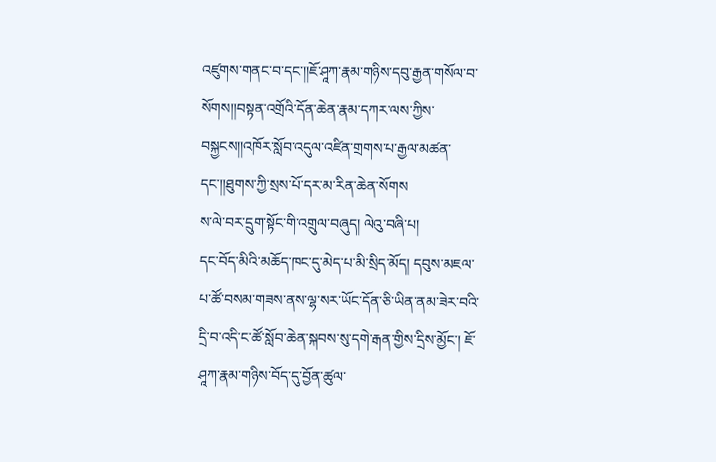འཛུགས་གནང་བ་དང་།།ཇོ་ཤཱཀ་རྣམ་གཉིས་དབུ་རྒྱན་གསོལ་བ་སོགས།།བསྟན་འགྲོའི་དོན་ཆེན་རྣམ་དཀར་ལས་ཀྱིས་བསྐྱངས།།འཁོར་སློབ་འདུལ་འཛིན་གྲགས་པ་རྒྱལ་མཚན་དང་།།ཐུགས་ཀྱི་སྲས་པོ་དར་མ་རིན་ཆེན་སོགས
ས་ལེ་བར་དྲུག་སྟོང་གི་འགྲུལ་བཞུད། ལེའུ་བཞི་པ།
དང་བོད་མིའི་མཆོད་ཁང་དུ་མེད་པ་མི་སྲིད་མོད། དབུས་མཇལ་པ་ཚོ་བསམ་གཟས་ནས་ལྷ་སར་ཡོང་དོན་ཅི་ཡིན་ནམ་ཟེར་བའི་དྲི་བ་འདི་ང་ཚོ་སློབ་ཆེན་སྐབས་སུ་དགེ་རྒན་གྱིས་དྲིས་མྱོང་། ཇོ་ཤཱཀ་རྣམ་གཉིས་བོད་དུ་བྱོན་ཚུལ་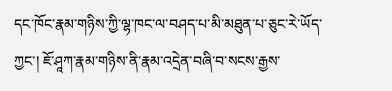དང་ཁོང་རྣམ་གཉིས་ཀྱི་ལྷ་ཁང་ལ་བཤད་པ་མི་མཐུན་པ་ཅུང་རེ་ཡོད་ཀྱང་། ཇོ་ཤཱཀ་རྣམ་གཉིས་ནི་རྣམ་འདྲེན་བཞི་བ་སངས་རྒྱས་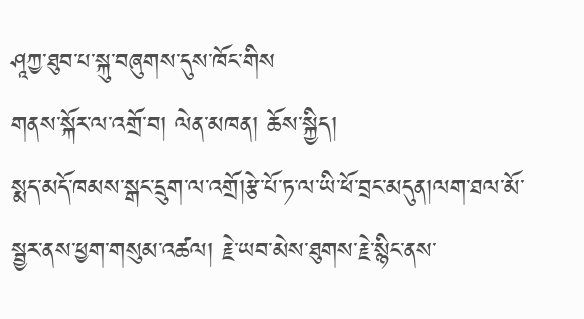ཤཱཀྱ་ཐུབ་པ་སྐུ་བཞུགས་དུས་ཁོང་གིས
གནས་སྐོར་ལ་འགྲོ་བ། ལེན་མཁན། ཆོས་སྐྱིད།
སྨད་མདོ་ཁམས་སྒང་དྲུག་ལ་འགྲོ།རྩེ་པོ་ཏ་ལ་ཡི་ཕོ་བྲང་མདུན།ལག་ཐལ་མོ་སྦྱར་ནས་ཕྱག་གསུམ་འཚལ། རྗེ་ཡབ་མེས་ཐུགས་རྗེ་སྙིང་ནས་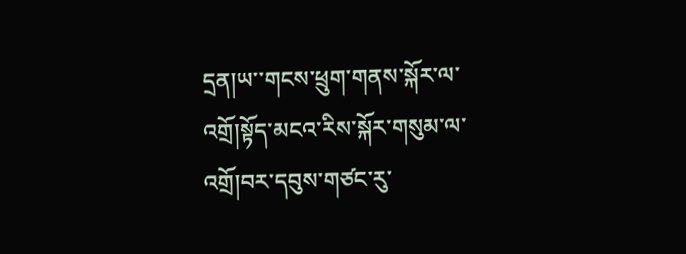དྲན།ཡ་་གངས་ཕྲུག་གནས་སྐོར་ལ་འགྲོ།སྟོད་མངའ་རིས་སྐོར་གསུམ་ལ་འགྲོ།བར་དབུས་གཙང་རུ་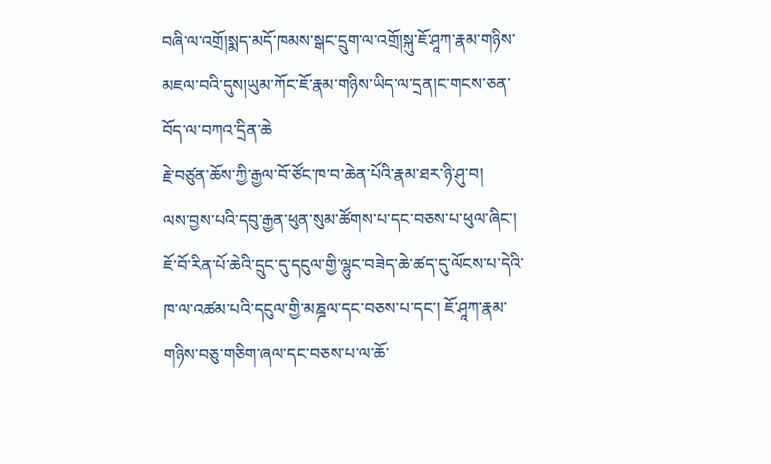བཞི་ལ་འགྲོ།སྨད་མདོ་ཁམས་སྒང་དྲུག་ལ་འགྲོ།སྐུ་ཇོ་ཤཱཀ་རྣམ་གཉིས་མཇལ་བའི་དུས།ཡུམ་ཀོང་ཇོ་རྣམ་གཉིས་ཡིད་ལ་དྲན།ང་གངས་ཅན་བོད་ལ་བཀའ་དྲིན་ཆེ
རྗེ་བཙུན་ཆོས་ཀྱི་རྒྱལ་བོ་ཙོང་ཁ་བ་ཆེན་པོའི་རྣམ་ཐར་ཉི་ཤུ་བ།
ལས་བྱས་པའི་དབུ་རྒྱན་ཕུན་སུམ་ཚོགས་པ་དང་བཅས་པ་ཕུལ་ཞིང་། ཇོ་བོ་རིན་པོ་ཆེའི་དྲུང་དུ་དངུལ་གྱི་ལྷུང་བཟེད་ཆེ་ཚད་དུ་ལོངས་པ་དེའི་ཁ་ལ་འཚམ་པའི་དངུལ་གྱི་མཎྜལ་དང་བཅས་པ་དང་། ཇོ་ཤཱཀ་རྣམ་གཉིས་བཅུ་གཅིག་ཞལ་དང་བཅས་པ་ལ་ཆོ་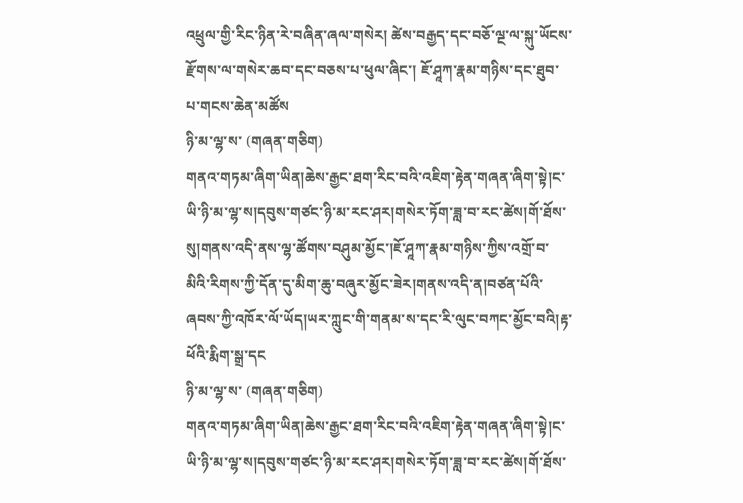འཕྲུལ་གྱི་རིང་ཉིན་རེ་བཞིན་ཞལ་གསེར། ཚེས་བརྒྱད་དང་བཅོ་ལྔ་ལ་སྐུ་ཡོངས་རྫོགས་ལ་གསེར་ཆབ་དང་བཅས་པ་ཕུལ་ཞིང་། ཇོ་ཤཱཀ་རྣམ་གཉིས་དང་ཐུབ་པ་གངས་ཆེན་མཚོས
ཉི་མ་ལྷ་ས་ (གཞན་གཅིག)
གནའ་གཏམ་ཞིག་ཡིན།ཆེས་རྒྱང་ཐག་རིང་བའི་འཇིག་རྟེན་གཞན་ཞིག་སྟེ།ང་ཡི་ཉི་མ་ལྷ་ས།དབུས་གཙང་ཉི་མ་རང་ཤར།གསེར་ཏོག་ཟླ་བ་རང་ཚེས།གོ་ཐོས་སུ།གནས་འདི་ནས་ལྷ་ཚོགས་བཤུམ་མྱོང་།ཇོ་ཤཱཀ་རྣམ་གཉིས་ཀྱིས་འགྲོ་བ་མིའི་རིགས་ཀྱི་དོན་དུ་མིག་ཆུ་བཞུར་མྱོང་ཟེར།གནས་འདི་ན།བཙན་པོའི་ཞབས་ཀྱི་འཁོར་ལོ་ཡོད།ཡར་ཀླུང་གི་གནམ་ས་དང་རི་ལུང་བཀང་མྱོང་བའི།རྟ་ཕོའི་རྨིག་སྒྲ་དང
ཉི་མ་ལྷ་ས་ (གཞན་གཅིག)
གནའ་གཏམ་ཞིག་ཡིན།ཆེས་རྒྱང་ཐག་རིང་བའི་འཇིག་རྟེན་གཞན་ཞིག་སྟེ།ང་ཡི་ཉི་མ་ལྷ་ས།དབུས་གཙང་ཉི་མ་རང་ཤར།གསེར་ཏོག་ཟླ་བ་རང་ཚེས།གོ་ཐོས་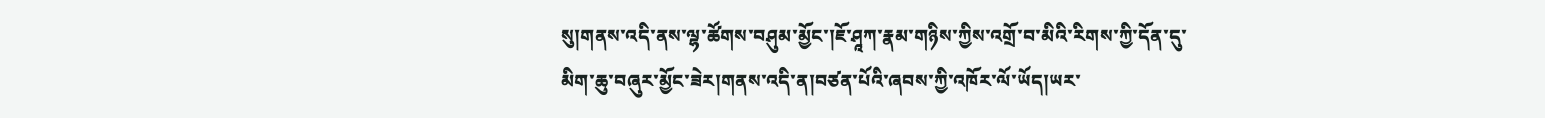སུ།གནས་འདི་ནས་ལྷ་ཚོགས་བཤུམ་མྱོང་།ཇོ་ཤཱཀ་རྣམ་གཉིས་ཀྱིས་འགྲོ་བ་མིའི་རིགས་ཀྱི་དོན་དུ་མིག་ཆུ་བཞུར་མྱོང་ཟེར།གནས་འདི་ན།བཙན་པོའི་ཞབས་ཀྱི་འཁོར་ལོ་ཡོད།ཡར་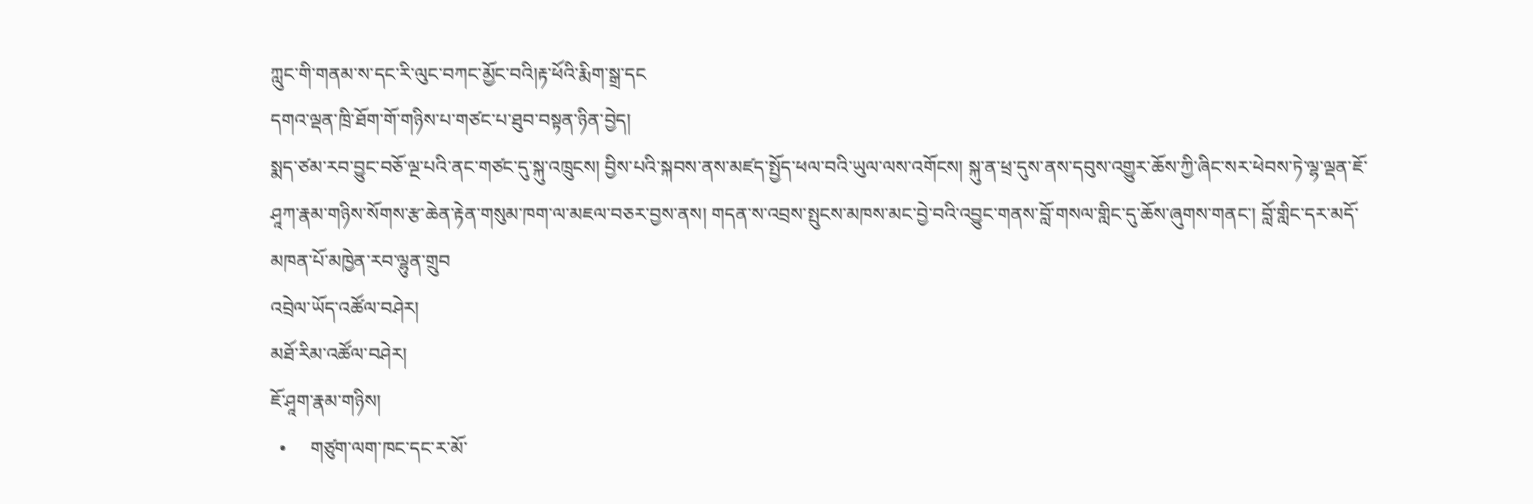ཀླུང་གི་གནམ་ས་དང་རི་ལུང་བཀང་མྱོང་བའི།རྟ་ཕོའི་རྨིག་སྒྲ་དང
དགའ་ལྡན་ཁྲི་ཐོག་གོ་གཉིས་པ་གཙང་པ་ཐུབ་བསྟན་ཉིན་བྱེད།
སྨད་ཙམ་རབ་བྱུང་བཅོ་ལྔ་པའི་ནང་གཙང་དུ་སྐུ་འཁྲུངས། བྱིས་པའི་སྐབས་ནས་མཛད་སྤྱོད་ཕལ་བའི་ཡུལ་ལས་འགོངས། སྐུ་ན་ཕྲ་དུས་ནས་དབུས་འགྱུར་ཆོས་ཀྱི་ཞིང་སར་ཕེབས་ཏེ་ལྷ་ལྡན་ཇོ་ཤཱཀ་རྣམ་གཉིས་སོགས་རྩ་ཆེན་རྟེན་གསུམ་ཁག་ལ་མཇལ་བཅར་བྱས་ནས། གདན་ས་འབྲས་སྤུངས་མཁས་མང་བྱེ་བའི་འབྱུང་གནས་བློ་གསལ་གླིང་དུ་ཆོས་ཞུགས་གནང་། བློ་གླིང་དར་མདོ་མཁན་པོ་མཁྱེན་རབ་ལྷུན་གྲུབ
འབྲེལ་ཡོད་འཚོལ་བཤེར།
མཐོ་རིམ་འཚོལ་བཤེར།
ཇོ་ཤཱག་རྣམ་གཉིས།
  •     གཙུག་ལག་ཁང་དང་ར་མོ་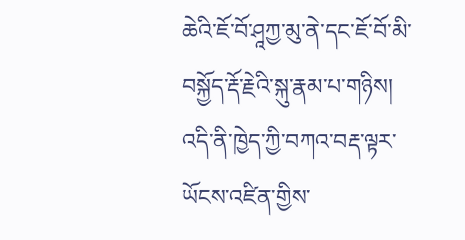ཆེའི་ཇོ་བོ་ཤཱཀྱ་མུ་ནེ་དང་ཇོ་བོ་མི་བསྐྱོད་རྡོ་རྗེའི་སྐུ་རྣམ་པ་གཉིས།
འདི་ནི་ཁྱེད་ཀྱི་བཀའ་བརྡ་ལྟར་ཡོངས་འཛིན་གྱིས་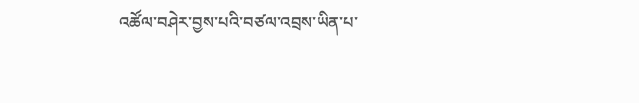འཚོལ་བཤེར་བྱས་པའི་བཙལ་འབྲས་ཡིན་པ་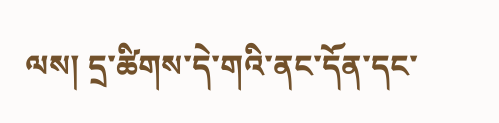ལས། དྲ་ཚིགས་དེ་གའི་ནང་དོན་དང་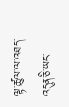ལྟ་ཚུལ་ལ་འཐད་འདུན་ཅི་ཡང་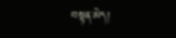བསྟན་མེད།